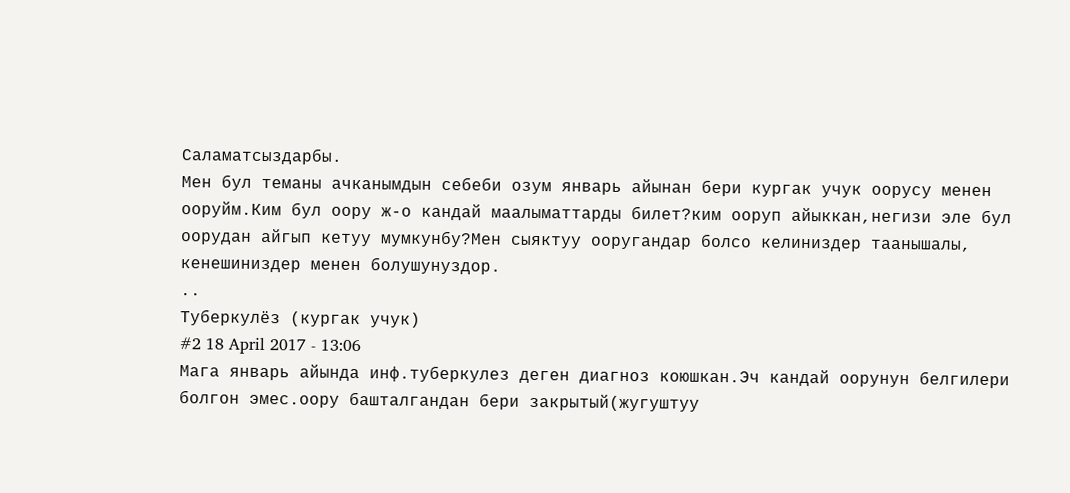Саламатсыздарбы.
Мен бул теманы ачканымдын себеби озум январь айынан бери кургак учук оорусу менен ооруйм.Ким бул оору ж-о кандай маалыматтарды билет?ким ооруп айыккан,негизи эле бул оорудан айгып кетуу мумкунбу?Мен сыяктуу ооругандар болсо келиниздер таанышалы, кенешиниздер менен болушунуздор.
..
Туберкулёз (кургак учук)
#2 18 April 2017 - 13:06
Мага январь айында инф.туберкулез деген диагноз коюшкан.Эч кандай оорунун белгилери болгон эмес.оору башталгандан бери закрытый(жугуштуу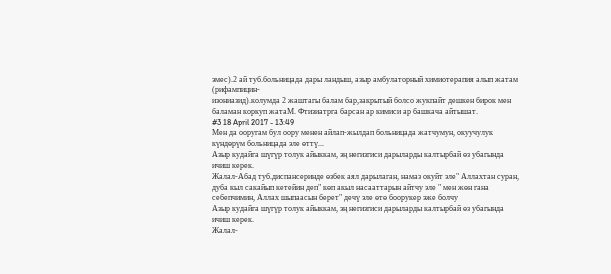эмес).2 ай туб.больницада дары ландыш, азыр амбулаторный химиотерапия алып жатам (рифампицин-
изониазид).колумда 2 жаштагы балам бар,закрытый болсо жукпайт дешкен бирок мен баламан коркуп жатаМ. Фтизиатрга барсан ар кимиси ар башкача айтышат.
#3 18 April 2017 - 13:49
Мен да ооругам бул оору менен айлап-жылдап больницада жатчумун, окуучулук күндөрүм больницада эле өттү...
Азыр кудайга шүгүр толук айыккам, эң негизгиси дарыларды калтырбай өз убагында ичиш керек.
Жалал-Абад туб.диспансеринде өзбек аял дарылаган, намаз окуйт эле" Аллахтан суран, дуба кыл сакайып кетейин деп" көп акыл насааттарын айтчу эле " мен жөн гана себепчимин, Аллах шыпаасын берет" дечү эле өтө боорукер эже болчу
Азыр кудайга шүгүр толук айыккам, эң негизгиси дарыларды калтырбай өз убагында ичиш керек.
Жалал-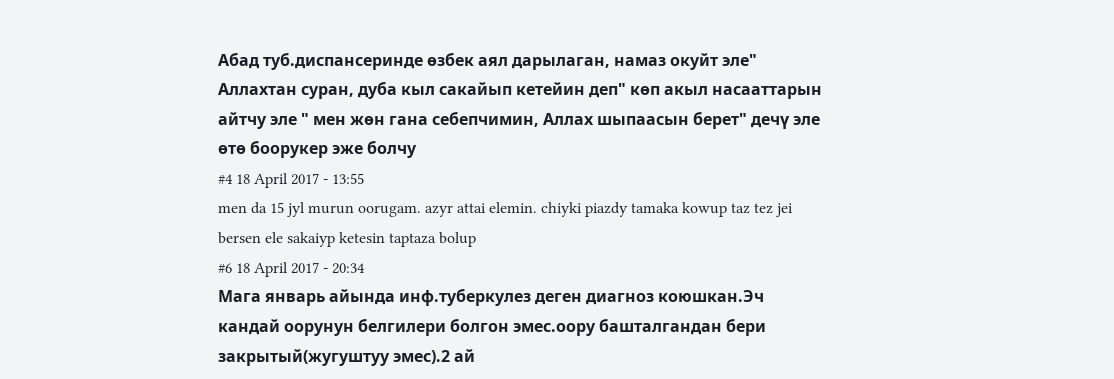Абад туб.диспансеринде өзбек аял дарылаган, намаз окуйт эле" Аллахтан суран, дуба кыл сакайып кетейин деп" көп акыл насааттарын айтчу эле " мен жөн гана себепчимин, Аллах шыпаасын берет" дечү эле өтө боорукер эже болчу
#4 18 April 2017 - 13:55
men da 15 jyl murun oorugam. azyr attai elemin. chiyki piazdy tamaka kowup taz tez jei bersen ele sakaiyp ketesin taptaza bolup
#6 18 April 2017 - 20:34
Мага январь айында инф.туберкулез деген диагноз коюшкан.Эч кандай оорунун белгилери болгон эмес.оору башталгандан бери закрытый(жугуштуу эмес).2 ай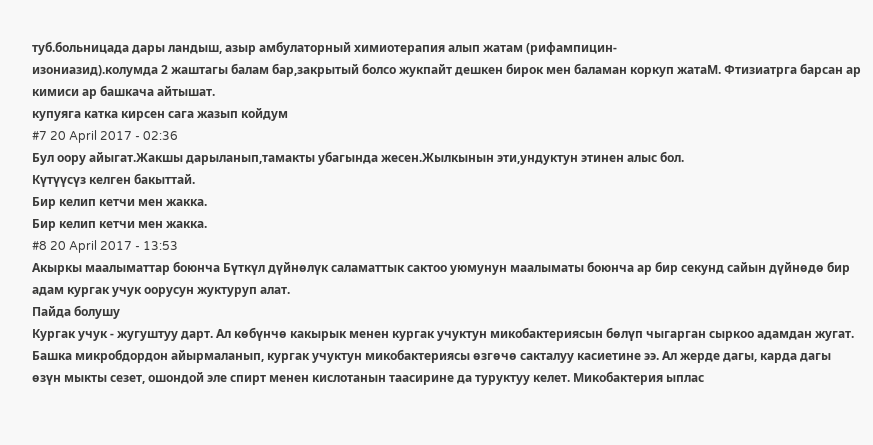туб.больницада дары ландыш, азыр амбулаторный химиотерапия алып жатам (рифампицин-
изониазид).колумда 2 жаштагы балам бар,закрытый болсо жукпайт дешкен бирок мен баламан коркуп жатаМ. Фтизиатрга барсан ар кимиси ар башкача айтышат.
купуяга катка кирсен сага жазып койдум
#7 20 April 2017 - 02:36
Бул оору айыгат.Жакшы дарыланып,тамакты убагында жесен.Жылкынын эти,ундуктун этинен алыс бол.
Күтүүсүз келген бакыттай.
Бир келип кетчи мен жакка.
Бир келип кетчи мен жакка.
#8 20 April 2017 - 13:53
Акыркы маалыматтар боюнча Бүткүл дүйнөлүк саламаттык сактоо уюмунун маалыматы боюнча ар бир секунд сайын дүйнөдө бир адам кургак учук оорусун жуктуруп алат.
Пайда болушу
Кургак учук - жугуштуу дарт. Ал көбүнчө какырык менен кургак учуктун микобактериясын бөлүп чыгарган сыркоо адамдан жугат. Башка микробдордон айырмаланып, кургак учуктун микобактериясы өзгөчө сакталуу касиетине ээ. Ал жерде дагы, карда дагы өзүн мыкты сезет, ошондой эле спирт менен кислотанын таасирине да туруктуу келет. Микобактерия ыплас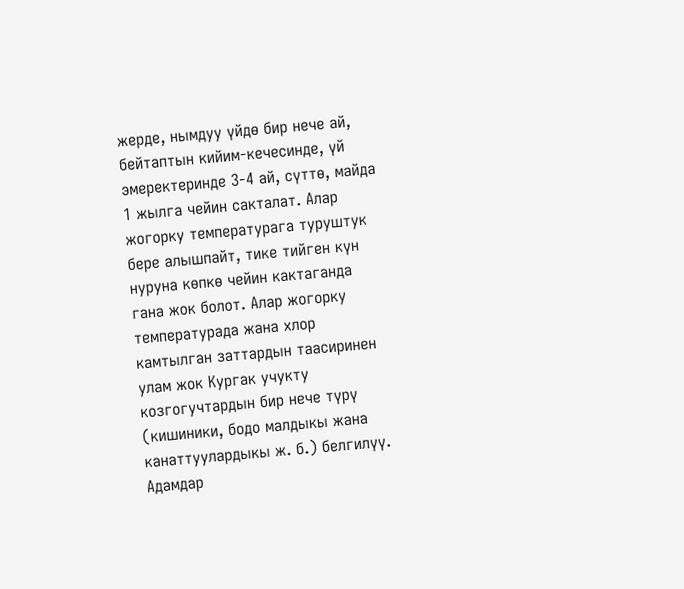жерде, нымдуу үйдө бир нече ай, бейтаптын кийим-кечесинде, үй эмеректеринде 3-4 ай, сүттө, майда 1 жылга чейин сакталат. Алар жогорку температурага туруштук бере алышпайт, тике тийген күн нуруна көпкө чейин кактаганда гана жок болот. Алар жогорку температурада жана хлор камтылган заттардын таасиринен улам жок Кургак учукту козгогучтардын бир нече түрү (кишиники, бодо малдыкы жана канаттуулардыкы ж. б.) белгилүү. Адамдар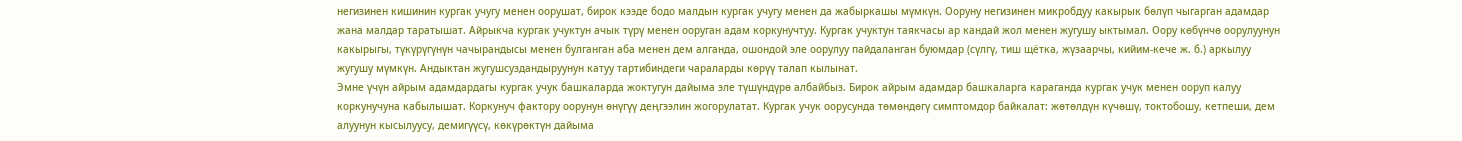негизинен кишинин кургак учугу менен оорушат, бирок кээде бодо малдын кургак учугу менен да жабыркашы мүмкүн. Ооруну негизинен микробдуу какырык бөлүп чыгарган адамдар жана малдар таратышат. Айрыкча кургак учуктун ачык түрү менен ооруган адам коркунучтуу. Кургак учуктун таякчасы ар кандай жол менен жугушу ыктымал. Оору көбүнчө оорулуунун какырыгы, түкүрүгүнүн чачырандысы менен булганган аба менен дем алганда, ошондой эле оорулуу пайдаланган буюмдар (сүлгү, тиш щётка, жүзаарчы, кийим-кече ж. б.) аркылуу жугушу мүмкүн. Андыктан жугушсуздандыруунун катуу тартибиндеги чараларды көрүү талап кылынат.
Эмне үчүн айрым адамдардагы кургак учук башкаларда жоктугун дайыма эле түшүндүрө албайбыз. Бирок айрым адамдар башкаларга караганда кургак учук менен ооруп калуу коркунучуна кабылышат. Коркунуч фактору оорунун өнүгүү деңгээлин жогорулатат. Кургак учук оорусунда төмөндөгү симптомдор байкалат: жөтөлдүн күчөшү, токтобошу, кетпеши, дем алуунун кысылуусу, демигүүсү, көкүрөктүн дайыма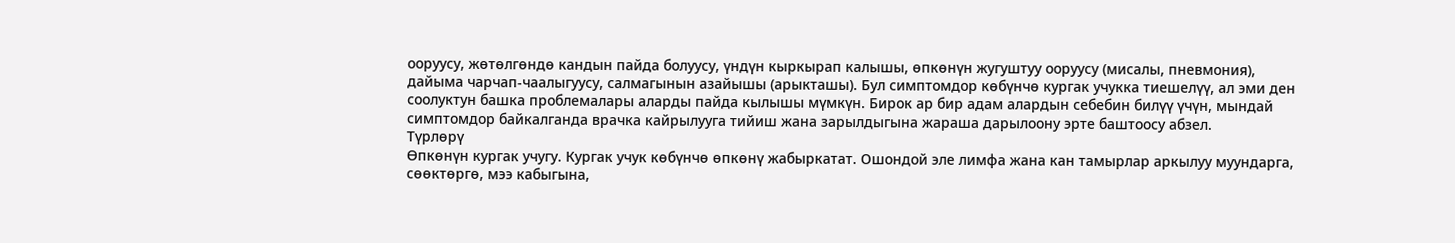ооруусу, жөтөлгөндө кандын пайда болуусу, үндүн кыркырап калышы, өпкөнүн жугуштуу ооруусу (мисалы, пневмония), дайыма чарчап-чаалыгуусу, салмагынын азайышы (арыкташы). Бул симптомдор көбүнчө кургак учукка тиешелүү, ал эми ден соолуктун башка проблемалары аларды пайда кылышы мүмкүн. Бирок ар бир адам алардын себебин билүү үчүн, мындай симптомдор байкалганда врачка кайрылууга тийиш жана зарылдыгына жараша дарылоону эрте баштоосу абзел.
Түрлөрү
Өпкөнүн кургак учугу. Кургак учук көбүнчө өпкөнү жабыркатат. Ошондой эле лимфа жана кан тамырлар аркылуу муундарга, сөөктөргө, мээ кабыгына,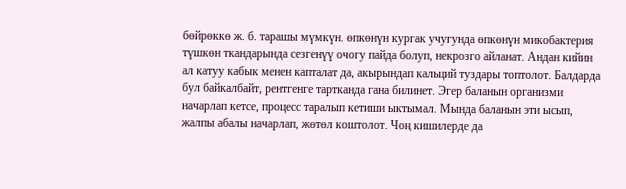бөйрөккө ж. б. тарашы мүмкүн. өпкөнүн кургак учугунда өпкөнүн микобактерия түшкөн ткандарында сезгенүү очогу пайда болуп, некрозго айланат. Андан кийин ал катуу кабык менен капталат да, акырындап кальций туздары топтолот. Балдарда бул байкалбайт, рентгенге тартканда гана билинет. Эгер баланын организми начарлап кетсе, процесс таралып кетиши ыктымал. Мында баланын эти ысып, жалпы абалы начарлап, жөтөл коштолот. Чоң кишилерде да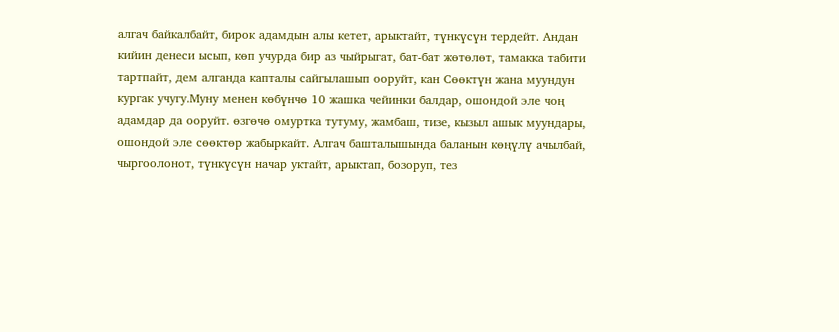алгач байкалбайт, бирок адамдын алы кетет, арыктайт, түнкүсүн тердейт. Андан кийин денеси ысып, көп учурда бир аз чыйрыгат, бат-бат жөтөлөт, тамакка табити тартпайт, дем алганда капталы сайгылашып ооруйт, кан Сөөктүн жана муундун кургак учугу.Муну менен көбүнчө 10 жашка чейинки балдар, ошондой эле чоң адамдар да ооруйт. өзгөчө омуртка тутуму, жамбаш, тизе, кызыл ашык муундары, ошондой эле сөөктөр жабыркайт. Алгач башталышында баланын көңүлү ачылбай, чыргоолонот, түнкүсүн начар уктайт, арыктап, бозоруп, тез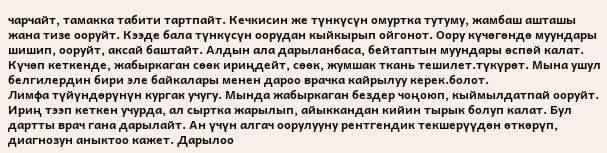чарчайт, тамакка табити тартпайт. Кечкисин же түнкүсүн омуртка тутуму, жамбаш ашташы жана тизе ооруйт. Кээде бала түнкүсүн оорудан кыйкырып ойгонот. Оору күчөгөндө муундары шишип, ооруйт, аксай баштайт. Алдын ала дарыланбаса, бейтаптын муундары өспөй калат. Күчөп кеткенде, жабыркаган сөөк ириңдейт, сөөк, жумшак ткань тешилет.түкүрөт. Мына ушул белгилердин бири эле байкалары менен дароо врачка кайрылуу керек.болот.
Лимфа түйүндөрүнүн кургак учугу. Мында жабыркаган бездер чоңоюп, кыймылдатпай ооруйт. Ириң тээп кеткен учурда, ал сыртка жарылып, айыккандан кийин тырык болуп калат. Бул дартты врач гана дарылайт. Ан үчүн алгач оорулууну рентгендик текшерүүдөн өткөрүп, диагнозун аныктоо кажет. Дарылоо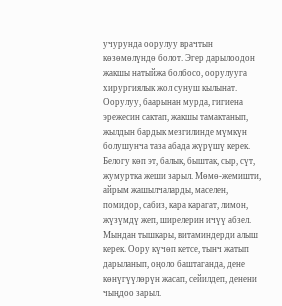учурунда оорулуу врачтын көзөмөлүндө болот. Эгер дарылоодон жакшы натыйжа болбосо, оорулууга хирургиялык жол сунуш кылынат.
Оорулуу, баарынан мурда, гигиена эрежесин сактап, жакшы тамактанып, жылдын бардык мезгилинде мүмкүн болушунча таза абада жүрүшү керек. Белогу көп эт, балык, быштак, сыр, сүт, жумуртка жеши зарыл. Мөмө-жемишти, айрым жашылчаларды, маселен, помидор, сабиз, кара карагат, лимон, жүзүмдү жеп, ширелерин ичүү абзел. Мындан тышкары, витаминдерди алыш керек. Оору күчөп кетсе, тынч жатып дарыланып, оңоло баштаганда, дене көнүгүүлөрүн жасап, сейилдеп, денени чыңдоо зарыл.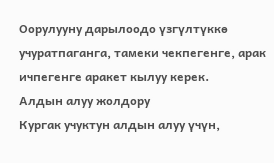Оорулууну дарылоодо үзгүлтүккө учуратпаганга, тамеки чекпегенге, арак ичпегенге аракет кылуу керек.
Алдын алуу жолдору
Кургак учуктун алдын алуу үчүн,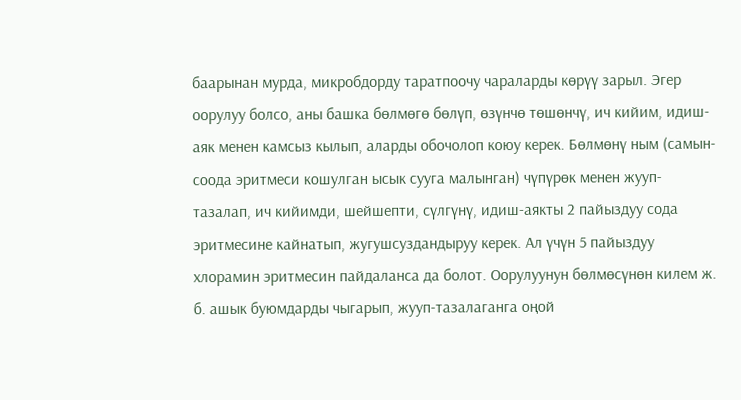баарынан мурда, микробдорду таратпоочу чараларды көрүү зарыл. Эгер оорулуу болсо, аны башка бөлмөгө бөлүп, өзүнчө төшөнчү, ич кийим, идиш-аяк менен камсыз кылып, аларды обочолоп коюу керек. Бөлмөнү ным (самын-соода эритмеси кошулган ысык сууга малынган) чүпүрөк менен жууп-тазалап, ич кийимди, шейшепти, сүлгүнү, идиш-аякты 2 пайыздуу сода эритмесине кайнатып, жугушсуздандыруу керек. Ал үчүн 5 пайыздуу хлорамин эритмесин пайдаланса да болот. Оорулуунун бөлмөсүнөн килем ж. б. ашык буюмдарды чыгарып, жууп-тазалаганга оңой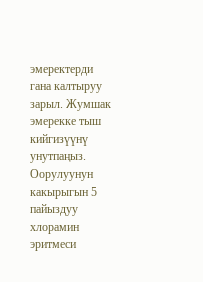эмеректерди гана калтыруу зарыл. Жумшак эмерекке тыш кийгизүүнү унутпаңыз.
Оорулуунун какырыгын 5 пайыздуу хлорамин эритмеси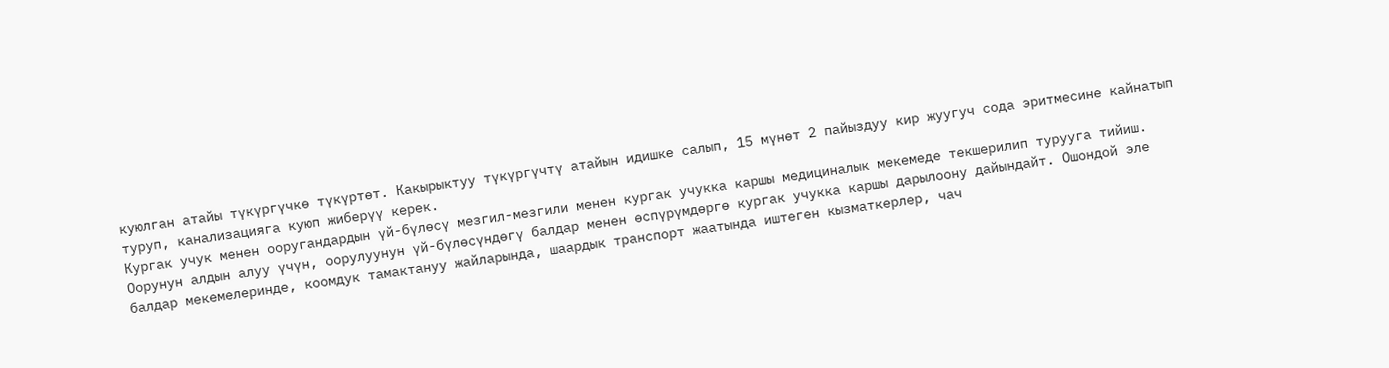куюлган атайы түкүргүчкө түкүртөт. Какырыктуу түкүргүчтү атайын идишке салып, 15 мүнөт 2 пайыздуу кир жуугуч сода эритмесине кайнатып туруп, канализацияга куюп жиберүү керек.
Кургак учук менен ооругандардын үй-бүлөсү мезгил-мезгили менен кургак учукка каршы медициналык мекемеде текшерилип турууга тийиш. Оорунун алдын алуу үчүн, оорулуунун үй-бүлөсүндөгү балдар менен өспүрүмдөргө кургак учукка каршы дарылоону дайындайт. Ошондой эле балдар мекемелеринде, коомдук тамактануу жайларында, шаардык транспорт жаатында иштеген кызматкерлер, чач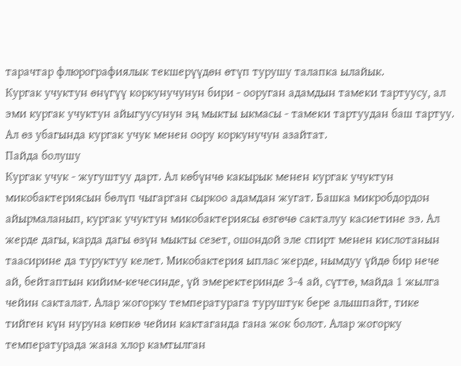тарачтар флюрографиялык текшерүүдөн өтүп турушу талапка ылайык.
Кургак учуктун өнүгүү коркунучунун бири - ооруган адамдын тамеки тартуусу, ал эми кургак учуктун айыгуусунун эң мыкты ыкмасы - тамеки тартуудан баш тартуу. Ал өз убагында кургак учук менен оору коркунучун азайтат.
Пайда болушу
Кургак учук - жугуштуу дарт. Ал көбүнчө какырык менен кургак учуктун микобактериясын бөлүп чыгарган сыркоо адамдан жугат. Башка микробдордон айырмаланып, кургак учуктун микобактериясы өзгөчө сакталуу касиетине ээ. Ал жерде дагы, карда дагы өзүн мыкты сезет, ошондой эле спирт менен кислотанын таасирине да туруктуу келет. Микобактерия ыплас жерде, нымдуу үйдө бир нече ай, бейтаптын кийим-кечесинде, үй эмеректеринде 3-4 ай, сүттө, майда 1 жылга чейин сакталат. Алар жогорку температурага туруштук бере алышпайт, тике тийген күн нуруна көпкө чейин кактаганда гана жок болот. Алар жогорку температурада жана хлор камтылган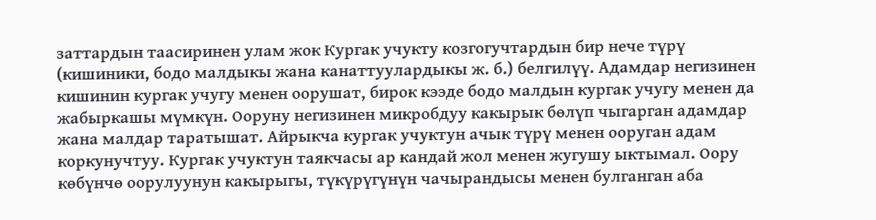заттардын таасиринен улам жок Кургак учукту козгогучтардын бир нече түрү (кишиники, бодо малдыкы жана канаттуулардыкы ж. б.) белгилүү. Адамдар негизинен кишинин кургак учугу менен оорушат, бирок кээде бодо малдын кургак учугу менен да жабыркашы мүмкүн. Ооруну негизинен микробдуу какырык бөлүп чыгарган адамдар жана малдар таратышат. Айрыкча кургак учуктун ачык түрү менен ооруган адам коркунучтуу. Кургак учуктун таякчасы ар кандай жол менен жугушу ыктымал. Оору көбүнчө оорулуунун какырыгы, түкүрүгүнүн чачырандысы менен булганган аба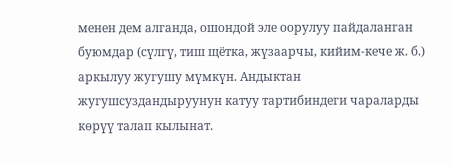менен дем алганда, ошондой эле оорулуу пайдаланган буюмдар (сүлгү, тиш щётка, жүзаарчы, кийим-кече ж. б.) аркылуу жугушу мүмкүн. Андыктан жугушсуздандыруунун катуу тартибиндеги чараларды көрүү талап кылынат.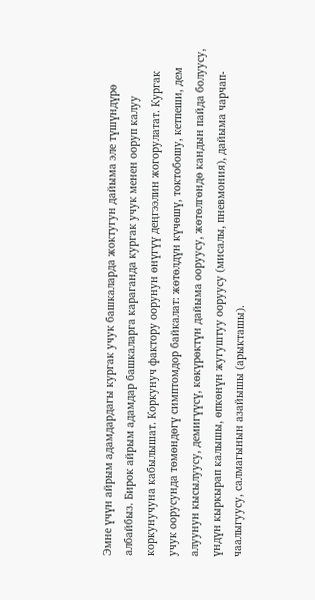Эмне үчүн айрым адамдардагы кургак учук башкаларда жоктугун дайыма эле түшүндүрө албайбыз. Бирок айрым адамдар башкаларга караганда кургак учук менен ооруп калуу коркунучуна кабылышат. Коркунуч фактору оорунун өнүгүү деңгээлин жогорулатат. Кургак учук оорусунда төмөндөгү симптомдор байкалат: жөтөлдүн күчөшү, токтобошу, кетпеши, дем алуунун кысылуусу, демигүүсү, көкүрөктүн дайыма ооруусу, жөтөлгөндө кандын пайда болуусу, үндүн кыркырап калышы, өпкөнүн жугуштуу ооруусу (мисалы, пневмония), дайыма чарчап-чаалыгуусу, салмагынын азайышы (арыкташы).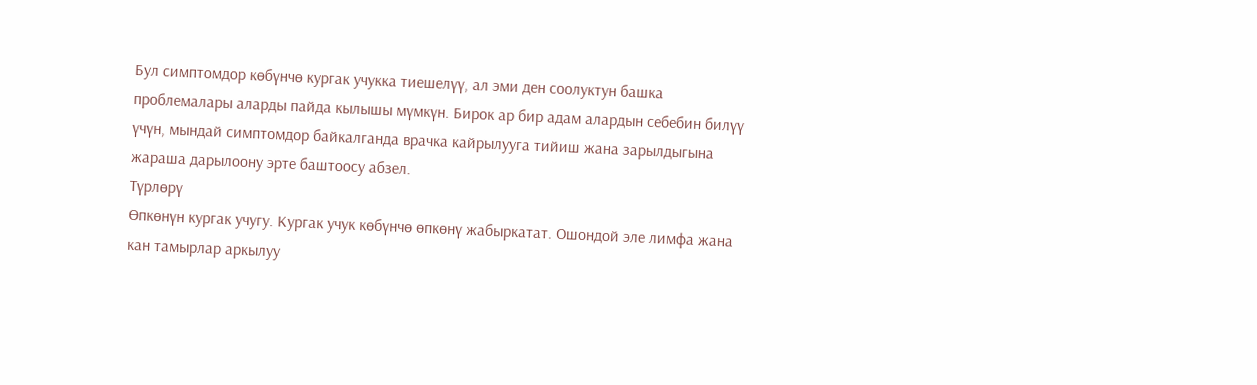Бул симптомдор көбүнчө кургак учукка тиешелүү, ал эми ден соолуктун башка проблемалары аларды пайда кылышы мүмкүн. Бирок ар бир адам алардын себебин билүү үчүн, мындай симптомдор байкалганда врачка кайрылууга тийиш жана зарылдыгына жараша дарылоону эрте баштоосу абзел.
Түрлөрү
Өпкөнүн кургак учугу. Кургак учук көбүнчө өпкөнү жабыркатат. Ошондой эле лимфа жана кан тамырлар аркылуу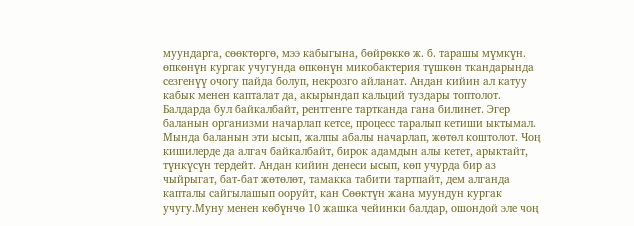муундарга, сөөктөргө, мээ кабыгына, бөйрөккө ж. б. тарашы мүмкүн. өпкөнүн кургак учугунда өпкөнүн микобактерия түшкөн ткандарында сезгенүү очогу пайда болуп, некрозго айланат. Андан кийин ал катуу кабык менен капталат да, акырындап кальций туздары топтолот. Балдарда бул байкалбайт, рентгенге тартканда гана билинет. Эгер баланын организми начарлап кетсе, процесс таралып кетиши ыктымал. Мында баланын эти ысып, жалпы абалы начарлап, жөтөл коштолот. Чоң кишилерде да алгач байкалбайт, бирок адамдын алы кетет, арыктайт, түнкүсүн тердейт. Андан кийин денеси ысып, көп учурда бир аз чыйрыгат, бат-бат жөтөлөт, тамакка табити тартпайт, дем алганда капталы сайгылашып ооруйт, кан Сөөктүн жана муундун кургак учугу.Муну менен көбүнчө 10 жашка чейинки балдар, ошондой эле чоң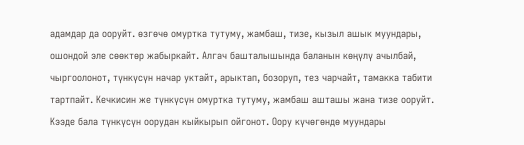адамдар да ооруйт. өзгөчө омуртка тутуму, жамбаш, тизе, кызыл ашык муундары, ошондой эле сөөктөр жабыркайт. Алгач башталышында баланын көңүлү ачылбай, чыргоолонот, түнкүсүн начар уктайт, арыктап, бозоруп, тез чарчайт, тамакка табити тартпайт. Кечкисин же түнкүсүн омуртка тутуму, жамбаш ашташы жана тизе ооруйт. Кээде бала түнкүсүн оорудан кыйкырып ойгонот. Оору күчөгөндө муундары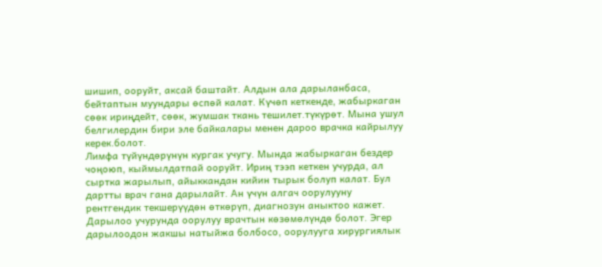шишип, ооруйт, аксай баштайт. Алдын ала дарыланбаса, бейтаптын муундары өспөй калат. Күчөп кеткенде, жабыркаган сөөк ириңдейт, сөөк, жумшак ткань тешилет.түкүрөт. Мына ушул белгилердин бири эле байкалары менен дароо врачка кайрылуу керек.болот.
Лимфа түйүндөрүнүн кургак учугу. Мында жабыркаган бездер чоңоюп, кыймылдатпай ооруйт. Ириң тээп кеткен учурда, ал сыртка жарылып, айыккандан кийин тырык болуп калат. Бул дартты врач гана дарылайт. Ан үчүн алгач оорулууну рентгендик текшерүүдөн өткөрүп, диагнозун аныктоо кажет. Дарылоо учурунда оорулуу врачтын көзөмөлүндө болот. Эгер дарылоодон жакшы натыйжа болбосо, оорулууга хирургиялык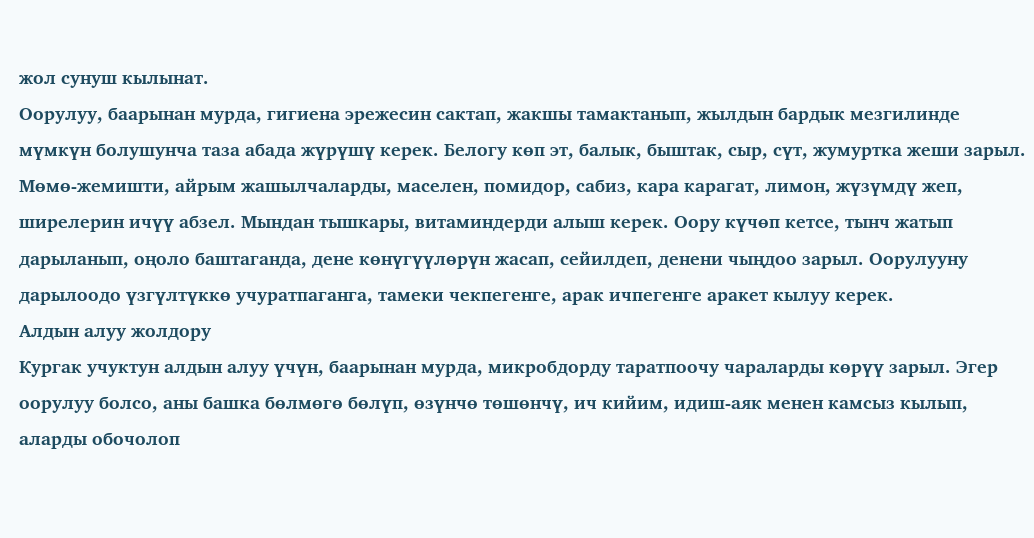жол сунуш кылынат.
Оорулуу, баарынан мурда, гигиена эрежесин сактап, жакшы тамактанып, жылдын бардык мезгилинде мүмкүн болушунча таза абада жүрүшү керек. Белогу көп эт, балык, быштак, сыр, сүт, жумуртка жеши зарыл. Мөмө-жемишти, айрым жашылчаларды, маселен, помидор, сабиз, кара карагат, лимон, жүзүмдү жеп, ширелерин ичүү абзел. Мындан тышкары, витаминдерди алыш керек. Оору күчөп кетсе, тынч жатып дарыланып, оңоло баштаганда, дене көнүгүүлөрүн жасап, сейилдеп, денени чыңдоо зарыл. Оорулууну дарылоодо үзгүлтүккө учуратпаганга, тамеки чекпегенге, арак ичпегенге аракет кылуу керек.
Алдын алуу жолдору
Кургак учуктун алдын алуу үчүн, баарынан мурда, микробдорду таратпоочу чараларды көрүү зарыл. Эгер оорулуу болсо, аны башка бөлмөгө бөлүп, өзүнчө төшөнчү, ич кийим, идиш-аяк менен камсыз кылып, аларды обочолоп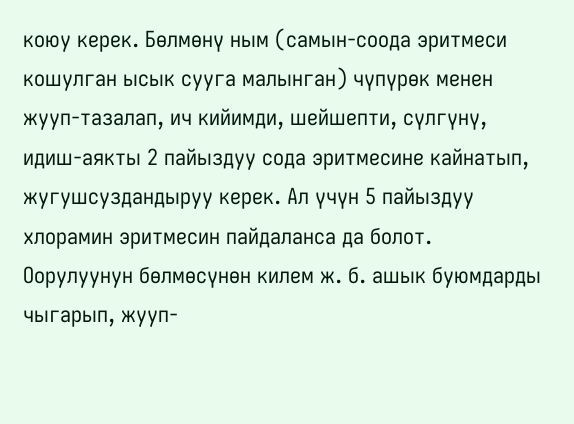коюу керек. Бөлмөнү ным (самын-соода эритмеси кошулган ысык сууга малынган) чүпүрөк менен жууп-тазалап, ич кийимди, шейшепти, сүлгүнү, идиш-аякты 2 пайыздуу сода эритмесине кайнатып, жугушсуздандыруу керек. Ал үчүн 5 пайыздуу хлорамин эритмесин пайдаланса да болот. Оорулуунун бөлмөсүнөн килем ж. б. ашык буюмдарды чыгарып, жууп-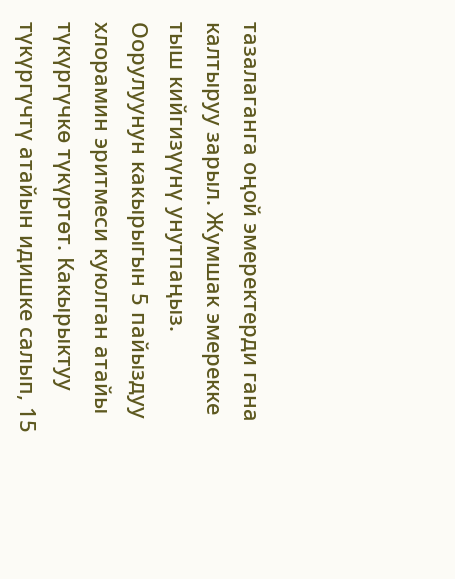тазалаганга оңой эмеректерди гана калтыруу зарыл. Жумшак эмерекке тыш кийгизүүнү унутпаңыз.
Оорулуунун какырыгын 5 пайыздуу хлорамин эритмеси куюлган атайы түкүргүчкө түкүртөт. Какырыктуу түкүргүчтү атайын идишке салып, 15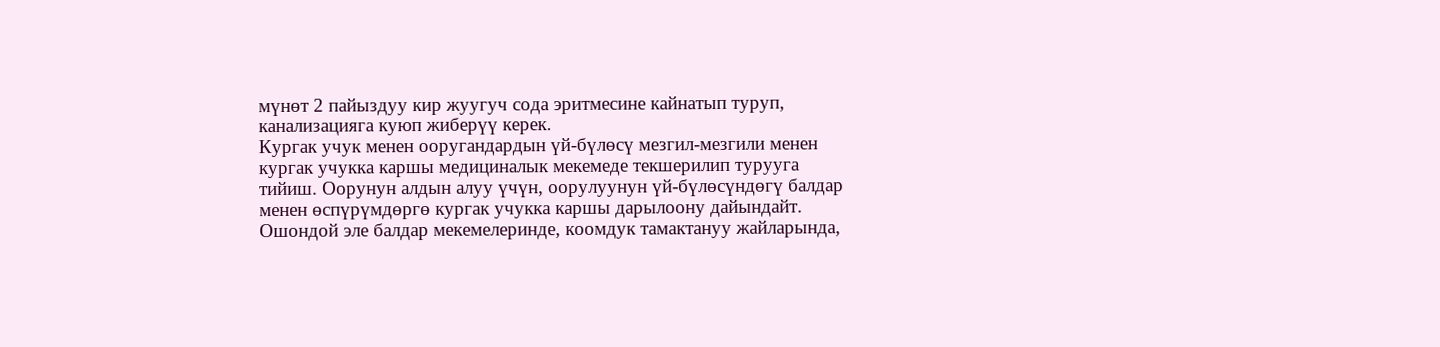мүнөт 2 пайыздуу кир жуугуч сода эритмесине кайнатып туруп, канализацияга куюп жиберүү керек.
Кургак учук менен ооругандардын үй-бүлөсү мезгил-мезгили менен кургак учукка каршы медициналык мекемеде текшерилип турууга тийиш. Оорунун алдын алуу үчүн, оорулуунун үй-бүлөсүндөгү балдар менен өспүрүмдөргө кургак учукка каршы дарылоону дайындайт. Ошондой эле балдар мекемелеринде, коомдук тамактануу жайларында,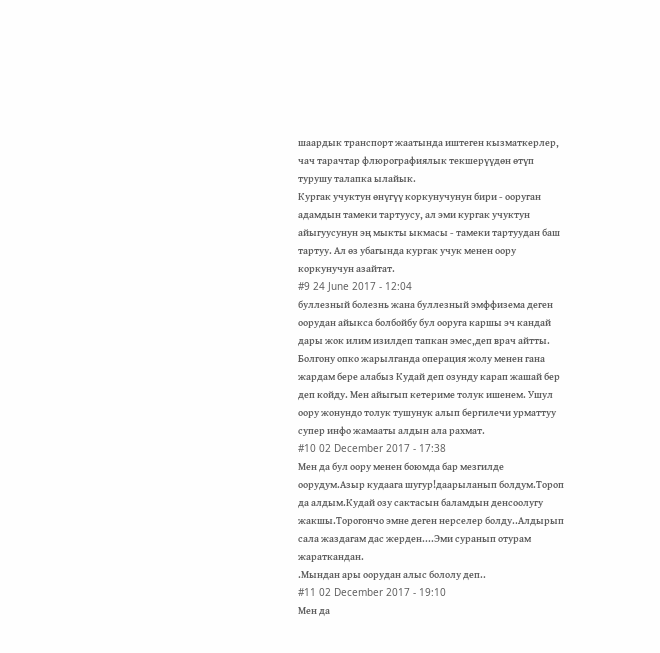шаардык транспорт жаатында иштеген кызматкерлер, чач тарачтар флюрографиялык текшерүүдөн өтүп турушу талапка ылайык.
Кургак учуктун өнүгүү коркунучунун бири - ооруган адамдын тамеки тартуусу, ал эми кургак учуктун айыгуусунун эң мыкты ыкмасы - тамеки тартуудан баш тартуу. Ал өз убагында кургак учук менен оору коркунучун азайтат.
#9 24 June 2017 - 12:04
буллезный болезнь жана буллезный эмффизема деген оорудан айыкса болбойбу бул ооруга каршы эч кандай дары жок илим изилдеп тапкан эмес,деп врач айтты. Болгону опко жарылганда операция жолу менен гана жардам бере алабыз Кудай деп озунду карап жашай бер деп койду. Мен айыгып кетериме толук ишенем. Ушул оору жонундо толук тушунук алып бергилечи урматтуу супер инфо жамааты алдын ала рахмат.
#10 02 December 2017 - 17:38
Мен да бул оору менен боюмда бар мезгилде оорудум.Азыр кудаага шугур!даарыланып болдум.Тороп да алдым.Кудай озу сактасын баламдын денсоолугу жакшы.Торогончо эмне деген нерселер болду..Алдырып сала жаздагам дас жерден....Эми суранып отурам жараткандан.
.Мындан ары оорудан алыс бололу деп..
#11 02 December 2017 - 19:10
Мен да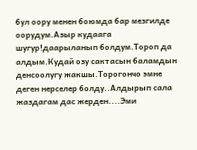бул оору менен боюмда бар мезгилде оорудум.Азыр кудаага шугур!даарыланып болдум.Тороп да алдым.Кудай озу сактасын баламдын денсоолугу жакшы.Торогончо эмне деген нерселер болду..Алдырып сала жаздагам дас жерден....Эми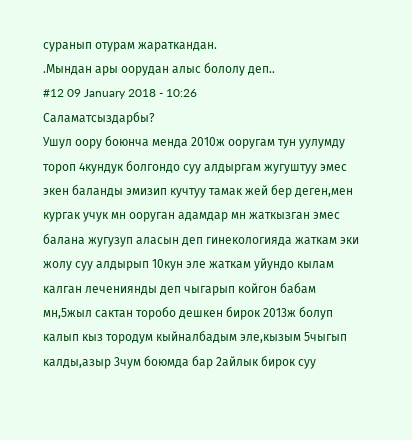суранып отурам жараткандан.
.Мындан ары оорудан алыс бололу деп..
#12 09 January 2018 - 10:26
Саламатсыздарбы?
Ушул оору боюнча менда 2010ж ооругам тун уулумду тороп 4кундук болгондо суу алдыргам жугуштуу эмес экен баланды эмизип кучтуу тамак жей бер деген,мен кургак учук мн ооруган адамдар мн жаткызган эмес балана жугузуп аласын деп гинекологияда жаткам эки жолу суу алдырып 10кун эле жаткам уйундо кылам калган лечениянды деп чыгарып койгон бабам мн,5жыл сактан торобо дешкен бирок 2013ж болуп калып кыз тородум кыйналбадым эле,кызым 5чыгып калды,азыр 3чум боюмда бар 2айлык бирок суу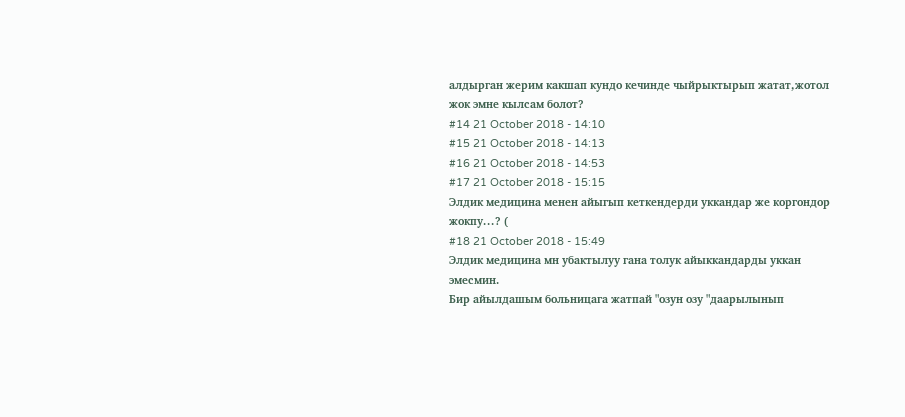алдырган жерим какшап кундо кечинде чыйрыктырып жатат,жотол жок эмне кылсам болот?
#14 21 October 2018 - 14:10
#15 21 October 2018 - 14:13
#16 21 October 2018 - 14:53
#17 21 October 2018 - 15:15
Элдик медицина менен айыгып кеткендерди уккандар же коргондор жокпу...? (
#18 21 October 2018 - 15:49
Элдик медицина мн убактылуу гана толук айыккандарды уккан эмесмин.
Бир айылдашым больницага жатпай "озун озу "даарылынып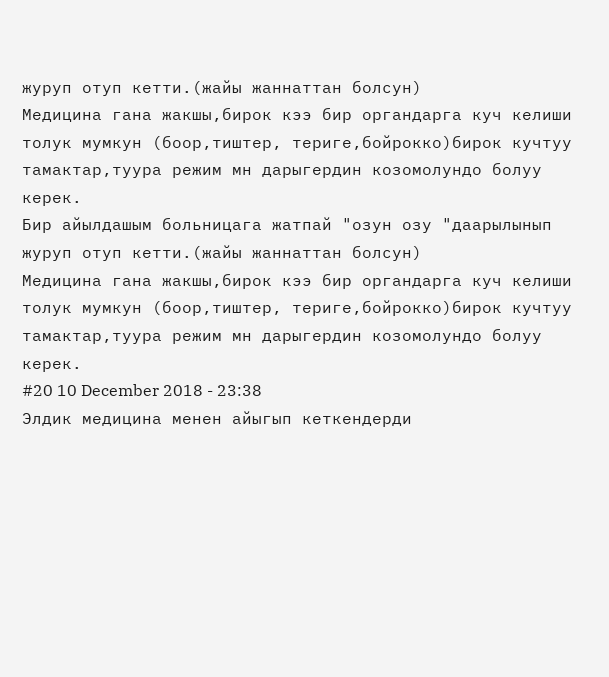журуп отуп кетти.(жайы жаннаттан болсун)
Медицина гана жакшы,бирок кээ бир органдарга куч келиши толук мумкун (боор,тиштер, териге,бойрокко)бирок кучтуу тамактар,туура режим мн дарыгердин козомолундо болуу керек.
Бир айылдашым больницага жатпай "озун озу "даарылынып журуп отуп кетти.(жайы жаннаттан болсун)
Медицина гана жакшы,бирок кээ бир органдарга куч келиши толук мумкун (боор,тиштер, териге,бойрокко)бирок кучтуу тамактар,туура режим мн дарыгердин козомолундо болуу керек.
#20 10 December 2018 - 23:38
Элдик медицина менен айыгып кеткендерди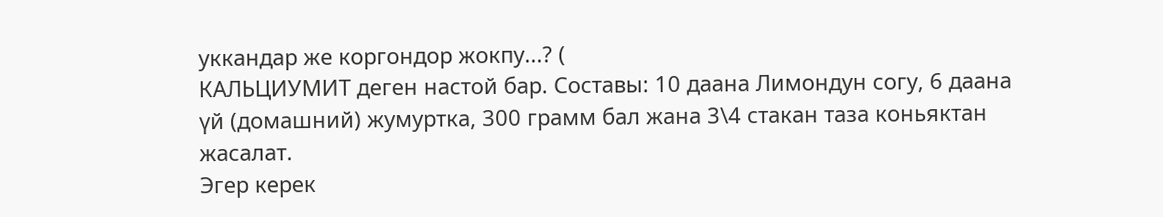уккандар же коргондор жокпу...? (
КАЛЬЦИУМИТ деген настой бар. Составы: 10 даана Лимондун согу, 6 даана үй (домашний) жумуртка, 300 грамм бал жана 3\4 стакан таза коньяктан жасалат.
Эгер керек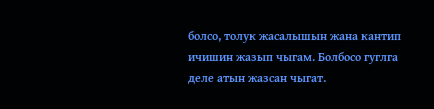болсо, толук жасалышын жана кантип ичишин жазып чыгам. Болбосо гуглга деле атын жазсан чыгат.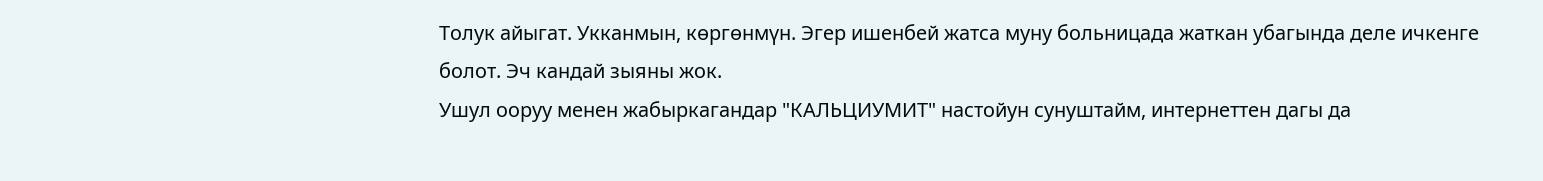Толук айыгат. Укканмын, көргөнмүн. Эгер ишенбей жатса муну больницада жаткан убагында деле ичкенге болот. Эч кандай зыяны жок.
Ушул ооруу менен жабыркагандар "КАЛЬЦИУМИТ" настойун сунуштайм, интернеттен дагы да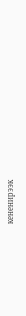кененирээк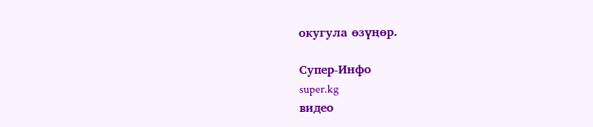окугула өзүңөр.

Супер-Инфо
super.kg
видео